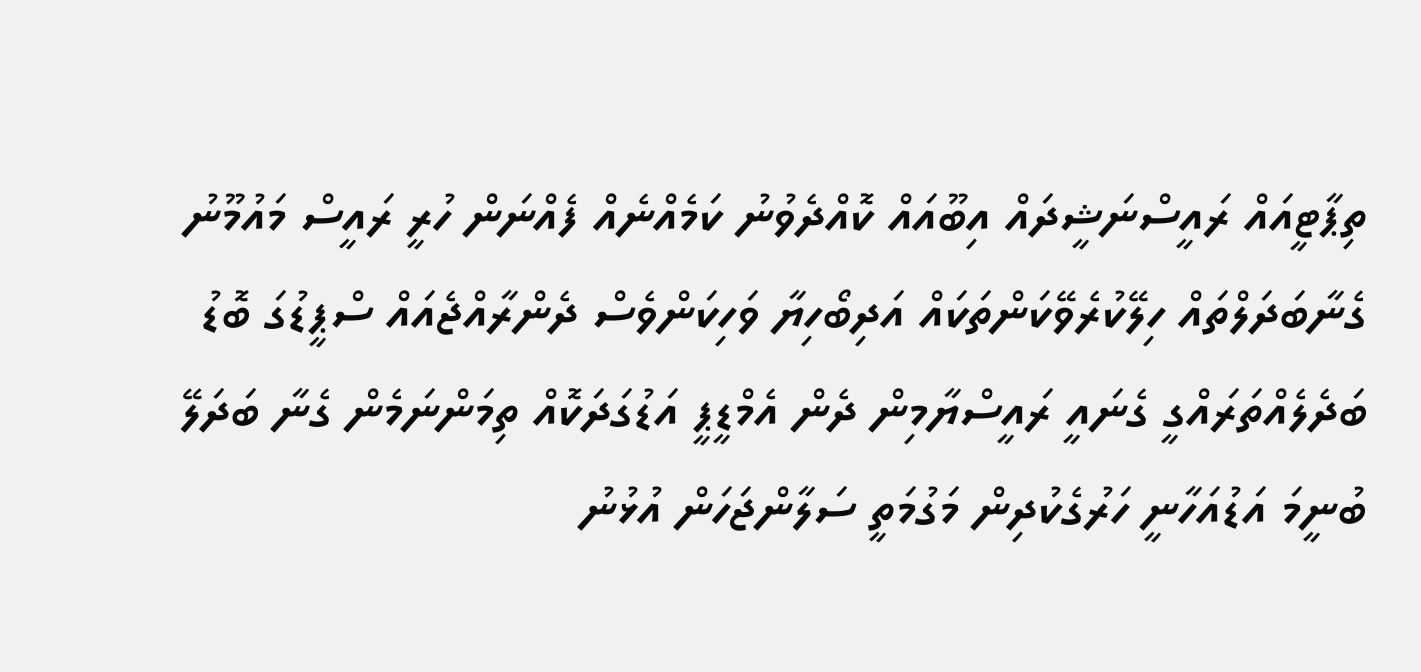ތިޕާޓީއައް ރައީސްނަޝީދައް އިބޫއައް ކޮއްދެވުނު ކަމެއްނެއް ފެއްނަން ހުރީ ރައީސް މައުމޫނު ގެނާބަދަލްތައް ހިލޭކުރެވޭކަންތަކައް އަދިބޯހިޔާ ވަހިކަންވެސް ދެންރާއްޖެއައް ސްޕީޑުގަ ބޮޑު ބަދެލެއްތަރައްގީ ގެނައީ ރައީސްޔާމިން ދެން އެމްޑީޕީ އަޑުގަދަކޮއް ތިމަންނަމެން ގެނާ ބަދަލޭ ބުނީމަ އަޑުއަހާނީ ހަރުގެކުދިން މަގުމަތީ ސަލާންޖަހަން އުޅުނު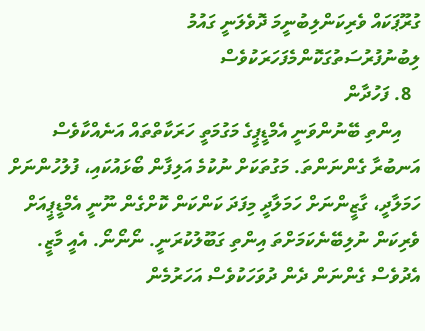ގުރޫޕަކައް ވެރިކަންލިބުނީމަ ދޮވެލަނީ ގައުމު ލިބުނުފުރުސަތުގަކޮންމެފަހަރަކުވެސް
  8. ފަހުދާން
    އިންތި ބޭނުންވަނީ އެމްޑީޕީގެ މަގުމަތީ ހަރަކާތްތައް އަނެއްކާވެސް އަނބުރާ ގެންނަންތަ. މަގުތަކަށް ނުކުމެ އަލިފާން ބޯޅައުކައި، ފުލުހުންނަށް ހަމަލާދީ، ގާޒީންނަށް ހަމަލާދީ މިފަދަ ކަންކަން ކޮށްގެން ނޫނީ އެމްޑީޕީއަށް ވެރިކަން ނުލިބޭނެކަމަށްތަ އިންތި ގަބޫލުކުރަނީ. ނޯނޯނޯ. އެއީ މާޒީ. އެދުވެސް ގެންނަން ދެން ދުވަހަކުވެސް އަހަރުމެން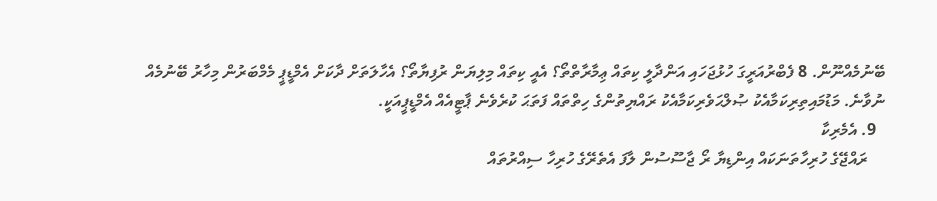ބޭނުމެއްނޫން. 8 ފެބްރުއަރީގަ ހުޅުޖަހައި އަންދާލީ ކިތައް ޢިމާރާތްތޯ؟ އެއީ ކިތައް މިލިޔަން ރުފިޔާތޯ؟ އެހާލަތަށް ދާކަށް އެމްޑީޕީ މެމްބަރުން މިހާރު ބޭނުމެއް ނުވާނެ. މަޑުމައިތިރިކަމާއެކު ޞުލްޙަވެރިކަމާއެކު ރައްޔިތުންގެ ހިތްތައް ފަތަޙަ ކުރެވެނެ ޕާޓީއެއް އެމްޑީޕީއަކީ.
  9. އެމެރިކާ
    ރައްޖޭގެ ހުރިހާތަނަކައް އިންޑިޔާ ރޯ ޖާސޫސުން ލާފަ އެތެރޭގެ ހުރިހާ ސިއްރުތައް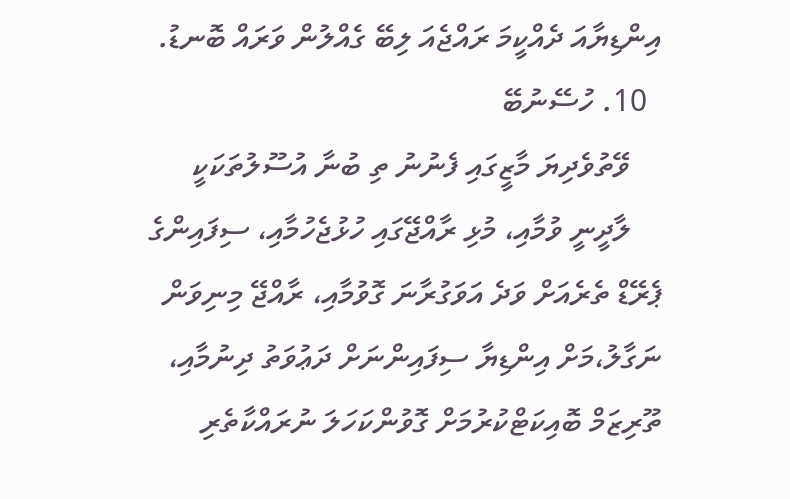އިންޑިޔާއަ ދެއްކީމަ ރައްޖެއަ ލިބޭ ގެއްލުން ވަރައް ބޮނޑު.
  10. ހުސޭނުބޭ
    ވޭތުވެދިޔަ މާޒީގައި ފެނުނު ތި ބުނާ އުސޫލުތަކަކީ
    ލާދީނީ ވުމާއި، މުޅި ރާއްޖޭގައި ހުޅުޖެހުމާއި، ސިފައިންގެ ޕެރޭޑް ތެރެއަށް ވަދެ އަވަގުރާނަ ގޮވުމާއި، ރާއްޖޭ މިނިވަން ނަގާލު،މަށް އިންޑިޔާ ސިފައިންނަށް ދަޢުވަތު ދިނުމާއި، ތޫރިޒަމް ބޮއިކަޓްކުރުމަށް ގޮވުންކަހަލަ ނުރައްކާތެރި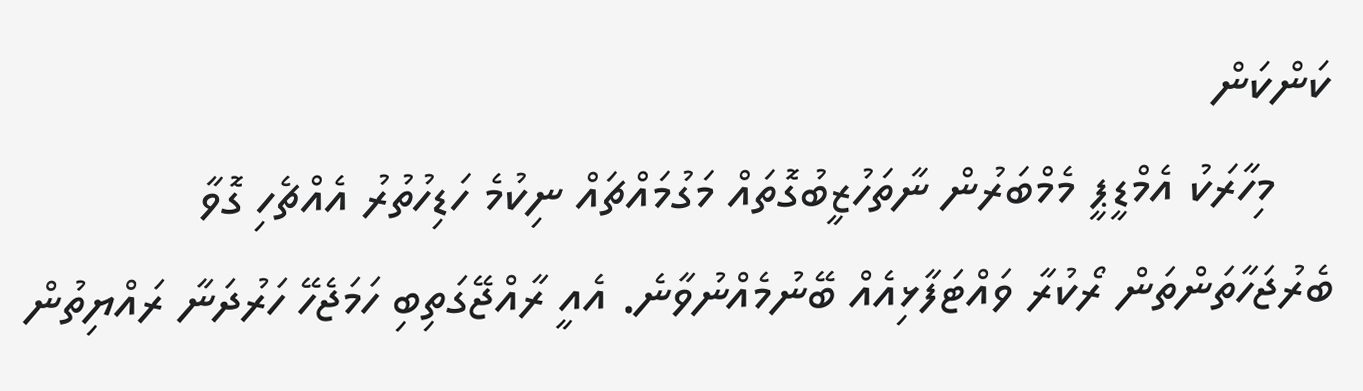ކަންކަން
    މިހާރަކު އެމްޑީޕީ މެމްބަރުން ނާތަހުޒީބުގޮތައް މަގުމައްޗައް ނިކުމެ ހަޑިހުތުރު އެއްޗެހި ގޮވާ ބެރުޖަހާތަންތަން ރޯކުރާ ވައްޓަފާޅިއެއް ބޭނުމެއްނުވާނެ. އެއީ ރާއްޖޭގަތިބި ހަމަޖެހޭ ހަރުދަނާ ރައްޔިތުން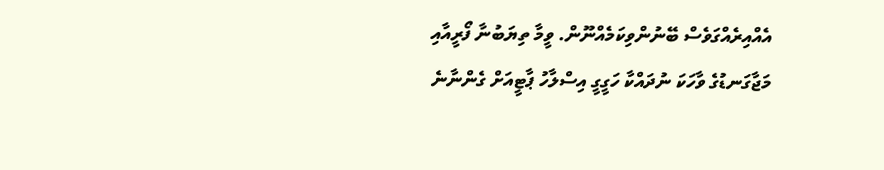އެއްއިރެއްގަވެސް ބޭނުންވިކަމެއްނޫން. ވީމާ ތިޔަބުނާ ފޯރީއާއި މަޖާގަނޑުގެ ވާހަކަ ނުދައްކާ ހަގީގީ އިސްލާހު ޕާޓީއަށް ގެންނާނެ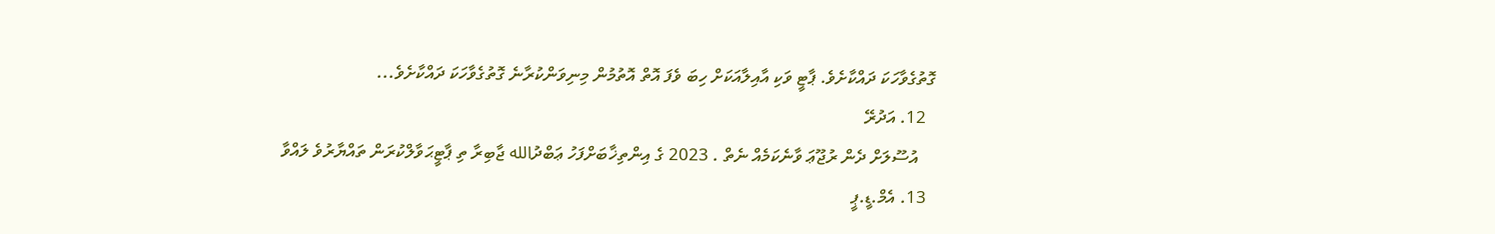ގޮތުގެވާހަކަ ދައްކާށެވެ. ޕާޓީ ވަކި އާއިލާއަކަށް ހިބަ ވެފަ އޮތް އޮތުމުން މިނިވަންކުރާނެ ގޮތުގެވާހަކަ ދައްކާށެވެ...
  12. އަދުރޭ
    އުސޫލަށް ދެން ރުޖޫޢަ ވާނެކަމެއް ނެތް . 2023 ގެ އިންތިޚާބަށްފަހު ޢަބްދުالله ޖާބިރާ ތި ޕާޓީޙަވާލްކުރަން ތައްޔާރުވެ ލައްވާ
  13. އެމް.ޑީ.ޕީ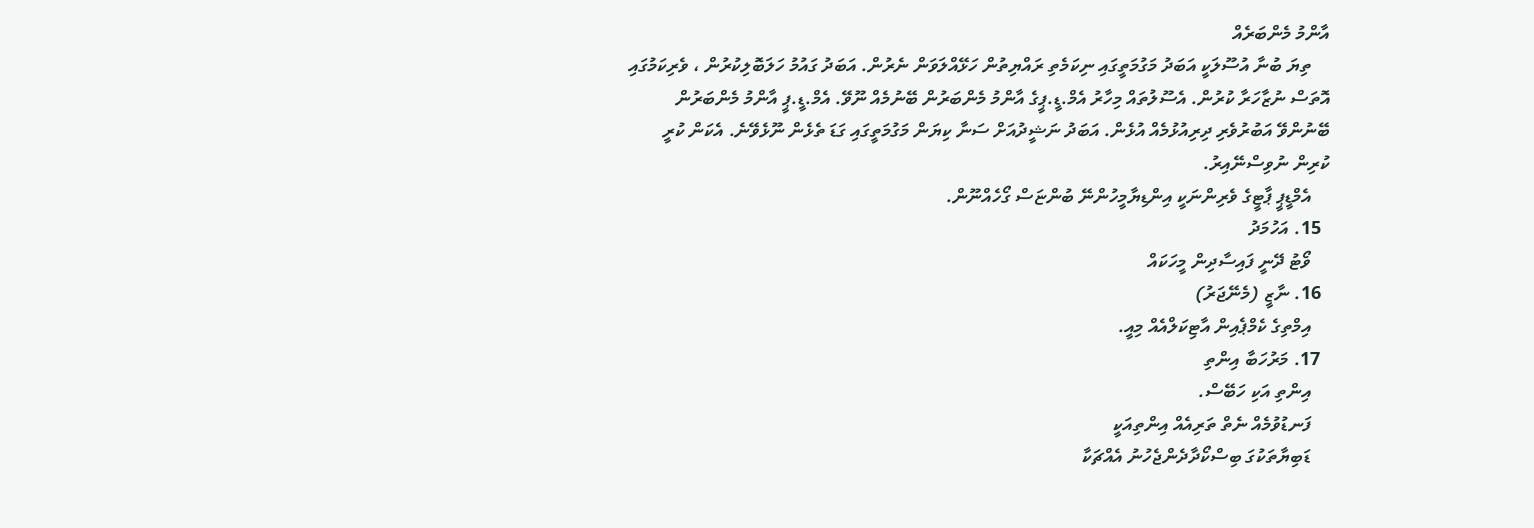އާންމު މެންބަރެއް
    ތިޔަ ބުނާ އުސޫލަކީ އަބަދު މަގުމަތީގައި ނިކަމެތި ރައްޔިތުން ހަޅޭއްލަވަން ނެރުން. އަބަދު ގައުމު ހަލަބޮލިކުރުން ، ވެރިކަމުގައި އޮތަސް ނުޒާހަރާ ކުރުން. އެސޫލުތައް މިހާރު އެމް.ޑީ.ޕީގެ އާންމު މެންބަރުން ބޭނުމެއް ނޫވޭ. އެމް.ޑީ.ޕީ އާންމު މެންބަރުން ބޭނުންވޭ އަބުރުވެރި ދިރިއުޅުމެއް އުޅެން. އަބަދު ނަޝީދުއަށް ސަނާ ކިޔަން މަގުމަތީގައި ގަޑަ ތެޅެން ނޫޅެވޭނެ. އެކަން ކުރީ ކުރިން ނުވިސްނޭއިރު.
    އެމްޑީޕީ ޕާޓީގެ ވެރިންނަކީ އިންޑިޔާމީހުންނޭ ބުންޏަސް ގޯހެއްނޫން.
  15. އަހުމަދު
    ވޯޓު ދޭނީ ފައިސާދިން މީހަކައް
  16. ނާޒީ (މެނޭޖަރު)
    އިމްތިގެ ކެމްޕެއިން އާޓިކަލްއެއް މިއީ.
  17. މަރުހަބާ އިންތި
    އިންތި އަކި ހަބޭސް.
    ފަނޑުވުމެއް ނެތް ތަރިއެއް އިންތިއަކީ
    ޑަބިޔާތަކުގަ ބިސްކޯދާދެންޖެހުނު އެއްޗަކާ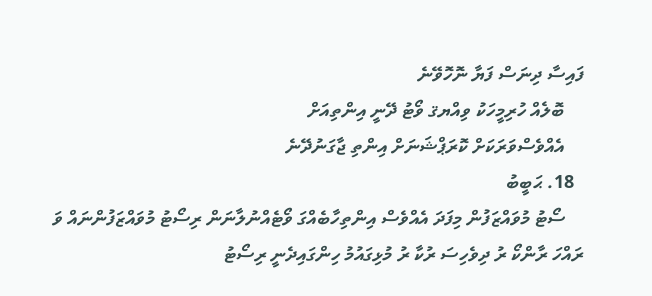ފައިސާ ދިނަސް ފަޔާ ނޮހޮވޭނެ
    ބޮލެއް ހުރިމީހަކު ވިއްޔޤ ވޯޓު ދޭނީ އިންތިއަށް
    އެއްވެސްވަރަކަށް ކޮރަޕްޝަނަށް އިންތި ޖާގަނުދޭނެ
  18. ޙަބީބު
    ސޯޓު މުވައްޒަފުން މިފަދަ އެއްވެސް އިންތިހާބެއްގަ ވޯޓެއްނުލާނަން ރިސޯޓު މުވައްޒަފުންނައް ވަ ރައްހަ ރާންކޯ ރު ދިވެހިސަ ރުކާ ރު މުޅިގައުމު ހިންގައިދެނީ ރިސޯޓު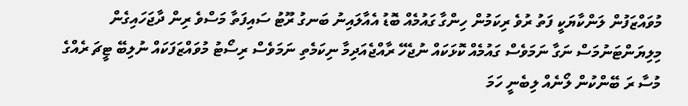މުވައްޒަފުން ލަންކާޔަކީ ފަތު ރުވެ ރިކަމުން ހިންގާ ގައުމެއް ބޮޑު އެއާލައިނު ބަނގު ރޫޓު ސައިފަތާ މަސްވެ ރިން ދާޖަހައިގެން މިލިޔަންޓަނުމަސް ނަގާ ނަމަވެސް ގައުމެއް ކޮޅަކައް ނުޖެހޭ ރާއްޖެއަދިމާ ނިކަމެތި ނަމަވެސް ރިސޯޓު މުވައްޒަފަކައް ނުލިބޭ ޓީޗަ ރެއްގެ މުސާ ރަ ބޭންކުން ލޯނެއް ލިބެނީ ހަމަ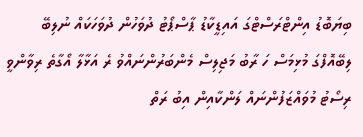ބިޔަބޮޑު އިންޓްރަސްޓްގަ އައިޑީކާޑު ޕާސްޕޯޓު ދުވަހުން ދުވަހަކައް ނުލިބޭ ލިބޭއޮފްގަ މުޅިމަސް ހަ ރާބު މަޖިލިސް މެންބަރުންނައްވު ރެ އަޅާލާ އޯގާތެ ރިވާންވީ ރިސޯޓު މުވައްޒަފުންނައް ލަންކާއިން އިބު ރަތް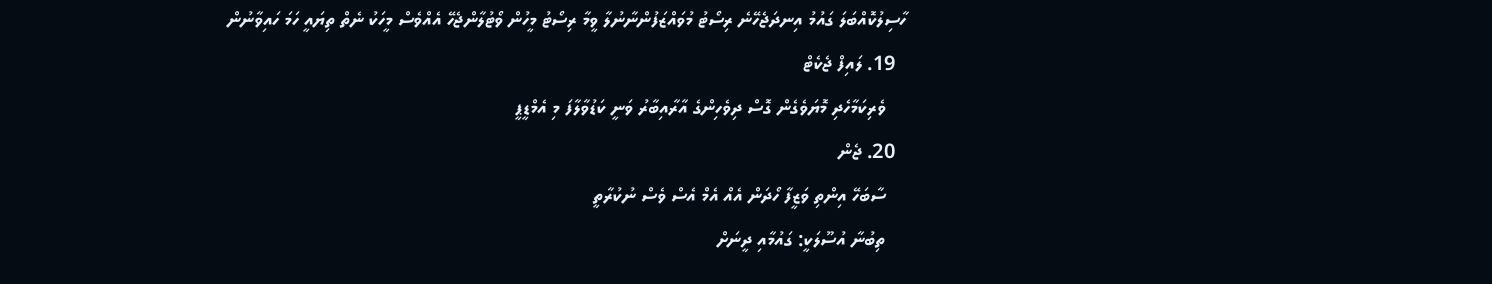ހާސިލުކޮއްބަލަ ގައުމު އިނދަޖެހޭނެ ރިސޯޓު މުވައްޒަފުންނާނުލާ ވީމާ ރިސޯޓު މީހުން ވޯޓުލާންޖެހޭ އެއްވެސް މީހަކު ނެތް ތިޔައީ ހަމަ ހައިވާނުން
  19. ލައިފް ޖެކެޓް
    ވެރިކަމާހެދި މޮޔަވެގެން ގޮސް ދިވެހިންގެ އާރާއިބާރު ވަނީ ކަޑުވާލާފަ މި އެމްޑީޕީ
  20. ޖެން
    ސާބަހޭ އިންތި ވަޒީފާ ހޯދަން އެއް އެމް އެސް ވެސް ނުކުރާތީ
    ތިބުނާ އުސޫލަކީ: ގައުމާއި ދީނަށް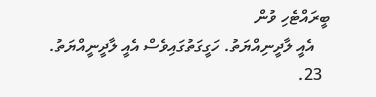ބީރައްޓެހި ވުން
    އެއީ ލާދީނިއްޔަތު. ހަގީގަތުގައިވެސް އެއީ ލާދީނީއްޔަތު.
  23.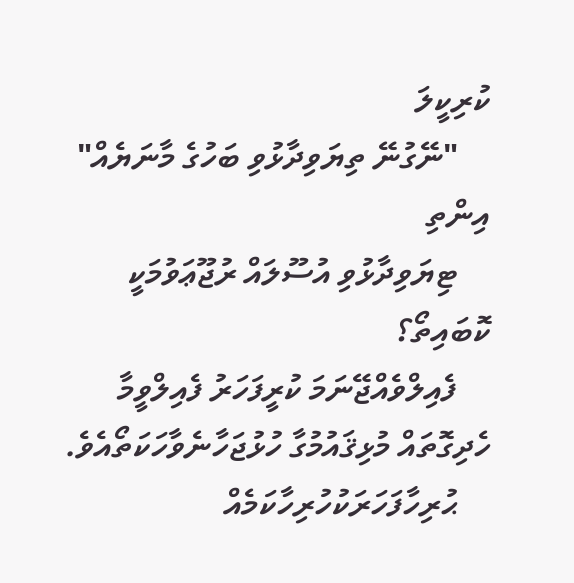ކުރިކީލަ
    "ނޭގުނޭ ތިޔަވިދާޅުވި ބަހުގެ މާނަޔެއް" އިންތި
    ޓިޔަވިދާޅުވި އުސޫލައް ރުޖޫޢަވުމަކީ ކޮބައިތޯ؟
    ފެއިލްވެއްޖޭނަމަ ކުރީފަހަރު ފެއިލްވީމާ ހެދިގޮތައް މުޅިޤައުމުގާ ހުޅުޖަހާނެވާހަކަތޯއެވެ.
    ޙުރިހާފަހަރަކުހުރިހާކަމެއް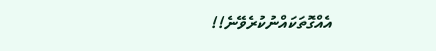އެއްގޮތަކައްނުކުރެވޭނެ!!